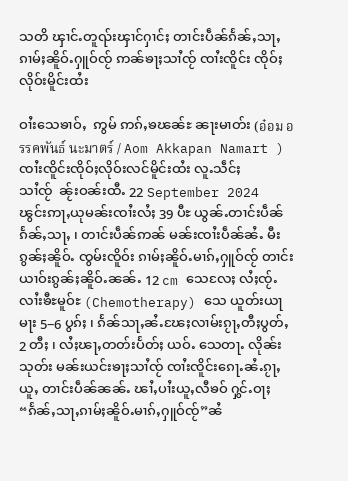သတိ ၾၢင်ႉတူၺ်းၾၢင်ႁၢင်ႈ တၢင်းပဵၼ်ၵႅၼ်ႇသႃႇၵၢမ်ႈၼိူဝ်ႉႁူဝ်ၸႂ် ဢၼ်ၶႃႈသၢႆၸႂ် ၸၢႆးၸိူင်း ၸိုဝ်ႈလိုဝ်းမိူင်းထႆး

ဝၢႆးသေၶၢဝ်ႇ  ဢွမ် ဢၵ်ႇၶၽၼ်ႊ ၼႃးမၢတ်း (อ๋อม อรรคพันธ์ นะมาตร์ / Aom Akkapan Namart )  ၸၢႆးၸိူင်းၸိုဝ်ႈလိုဝ်းလင်မိူင်းထႆး လူႉသဵင်ႈသၢႆၸႂ်  ၼႂ်းဝၼ်းထီႉ 22 September 2024  ၽွင်းဢႃႇယုမၼ်းၸၢႆးလႆႈ 39 ပီႊ ယွၼ်ႉတၢင်းပဵၼ်ၵႅၼ်ႇသႃႇ ၊ တၢင်းပဵၼ်ဢၼ် မၼ်းၸၢႆးပဵၼ်ၼႆႉ မီးၵွၼ်ႈၼိူဝ်ႉ ၸွမ်းၸိူဝ်း ၵၢမ်ႈၼိူဝ်ႉမၢၵ်ႇႁူဝ်ၸႂ် တၢင်းယၢဝ်းၵွၼ်ႈၼိူဝ်ႉၼၼ်ႉ 12 cm သေလႄႈ လႆႈၸႂ်ႉလၢႆးၶီႊမူဝ်ႊ (Chemotherapy) သေ ယူတ်းယႃမႃး 5−6 ပွၵ်ႈ ၊ ၵႅၼ်သႃႇၼႆႉၽႄႈလၢမ်းၵႂႃႇတီႈပွတ်ႇ 2 တီႈ ၊ လႆႈၽႃႇတတ်းပႅတ်ႈ ယဝ်ႉ သေတႃႉ လိုၼ်းသုတ်း မၼ်းယင်းၶႃႈသၢႆၸႂ် ၸၢႆးၸိူင်းၵေႃႉၼႆႉၵႂႃႇယူႇ တၢင်းပဵၼ်ၼၼ်ႉ ၽၢႆႇပၢႆးယူႇလီၶဝ် ႁွင်ႉဝႃႈ  “ၵႅၼ်ႇသႃႇၵၢမ်ႈၼိူဝ်ႉမၢၵ်ႇႁူဝ်ၸႂ်”ၼႆ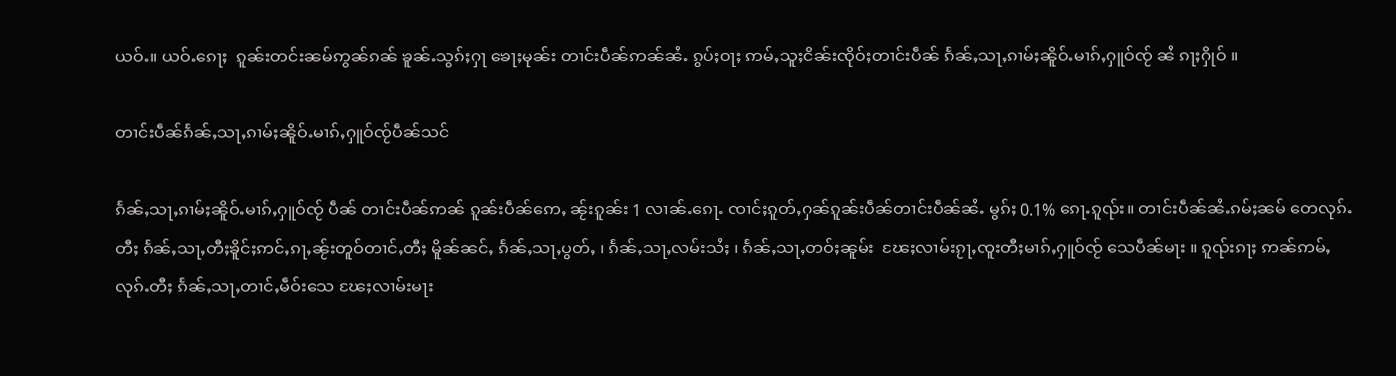ယဝ်ႉ။ ယဝ်ႉၵေႃႈ  ၵူၼ်းတင်းၼမ်ဢွၼ်ၵၼ် ၶူၼ်ႉသွၵ်ႈႁႃ ၶေႃႈမုၼ်း တၢင်းပဵၼ်ဢၼ်ၼႆႉ ၵွပ်ႈဝႃႈ ဢမ်ႇသူႈငိၼ်းၸိုဝ်ႈတၢင်းပဵၼ် ၵႅၼ်ႇသႃႇၵၢမ်ႈၼိူဝ်ႉမၢၵ်ႇႁူဝ်ၸႂ် ၼႆ ၵႃႈႁိုဝ် ။

တၢင်းပဵၼ်ၵႅၼ်ႇသႃႇၵၢမ်ႈၼိူဝ်ႉမၢၵ်ႇႁူဝ်ၸႂ်ပဵၼ်သင်

ၵႅၼ်ႇသႃႇၵၢမ်ႈၼိူဝ်ႉမၢၵ်ႇႁူဝ်ၸႂ် ပဵၼ် တၢင်းပဵၼ်ဢၼ် ၵူၼ်းပဵၼ်ဢေႇ ၼႂ်းၵူၼ်း 1 လၢၼ်ႉၵေႃႉ ၸၢင်ႈၵူတ်ႇႁၼ်ၵူၼ်းပဵၼ်တၢင်းပဵၼ်ၼႆႉ မွၵ်ႈ 0.1% ၵေႃႉၵူၺ်း။ တၢင်းပဵၼ်ၼႆႉၵမ်ႈၼမ် တေလုၵ်ႉတီႈ ၵႅၼ်ႇသႃႇတီႈၶိူင်ႈဢင်ႇၵႃႇၼႂ်းတူဝ်တၢင်ႇတီႈ မိူၼ်ၼင်ႇ ၵႅၼ်ႇသႃႇပွတ်ႇ ၊ ၵႅၼ်ႇသႃႇလမ်းသႆႈ ၊ ၵႅၼ်ႇသႃႇတဝ်ႈၼူမ်း  ၽႄႈလၢမ်းၵႂႃႇၸူးတီႈမၢၵ်ႇႁူဝ်ၸႂ် သေပဵၼ်မႃး ။ ၵူၺ်းၵႃႈ ဢၼ်ဢမ်ႇလုၵ်ႉတီႈ ၵႅၼ်ႇသႃႇတၢင်ႇမဵဝ်းသေ ၽႄႈလၢမ်းမႃး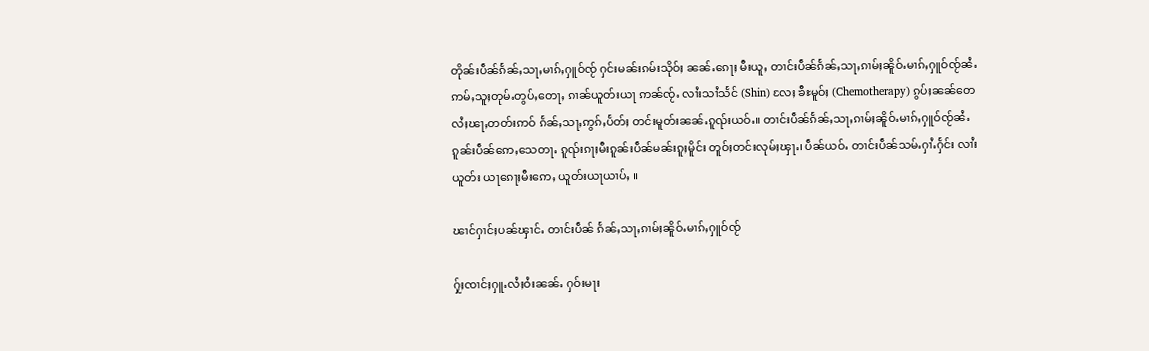တိုၼ်းပဵၼ်ၵႅၼ်ႇသႃႇမၢၵ်ႇႁူဝ်ၸႂ် ႁင်းမၼ်းၵမ်းသိုဝ်ႈ ၼၼ်ႉၵေႃႈ မီးယူႇ တၢင်းပဵၼ်ၵႅၼ်ႇသႃႇၵၢမ်ႈၼိူဝ်ႉမၢၵ်ႇႁူဝ်ၸႂ်ၼႆႉ ဢမ်ႇသူႈတုမ်ႉတွပ်ႇတေႃႇ ၵၢၼ်ယူတ်းယႃ ဢၼ်ၸႂ်ႉ လၢႆးသၢႆသႅင် (Shin) လႄႈ ၶီႊမူဝ်ႈ (Chemotherapy) ၵွပ်ႈၼၼ်တေလႆႈၽႃႇတတ်းဢဝ် ၵႅၼ်ႇသႃႇဢွၵ်ႇပႅတ်ႈ တင်းမူတ်းၼၼ်ႉၵူၺ်းယဝ်ႉ။ တၢင်းပဵၼ်ၵႅၼ်ႇသႃႇၵၢမ်ႈၼိူဝ်ႉမၢၵ်ႇႁူဝ်ၸႂ်ၼႆႉ ၵူၼ်းပဵၼ်ဢေႇသေတႃႉ ၵူၺ်းၵႃႈမီးၵူၼ်းပဵၼ်မၼ်းၵူႈမိူင်း တူဝ်ႈတင်းလုမ်ႈၾႃႉ၊ ပဵၼ်ယဝ်ႉ တၢင်းပဵၼ်သမ်ႉႁၢႆႉႁႅင်း လၢႆးယူတ်း ယႃၵေႃႈမီးဢေႇ ယူတ်းယႃယၢပ်ႇ ။

ၽၢင်ႁၢင်ႈပၼ်ၾၢင်ႉ တၢင်းပဵၼ် ၵႅၼ်ႇသႃႇၵၢမ်ႈၼိူဝ်ႉမၢၵ်ႇႁူဝ်ၸႂ်

ႁႂ်ႈၸၢင်ႈႁူႉလႆႈဝႆးၼၼ်ႉ ႁဝ်းမႃး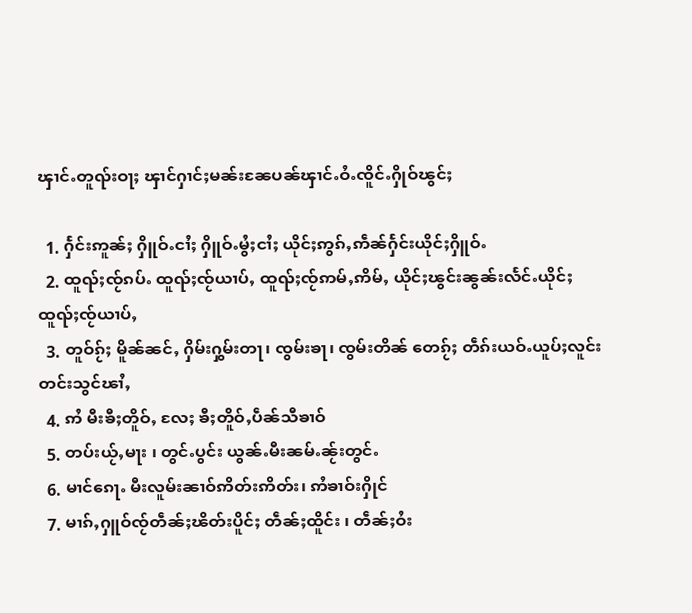ၾၢင်ႉတူၺ်းဝႃႈ ၾၢင်ႁၢင်ႈမၼ်းၼႄပၼ်ၾၢင်ႉဝႆႉၸိူင်ႉႁိုဝ်ၽွင်ႈ

  1. ႁႅင်းဢူၼ်ႈ ႁိူဝ်ႉငၢႆႈ ႁိူဝ်ႉမွႆႈငၢႆႈ ယိုင်ႈဢွၵ်ႇဢဵၼ်ႁႅင်းယိုင်ႈႁိူဝ်ႉ
  2. ထူၺ်ႈၸႂ်ၵပ်ႉ ထူၺ်ႈၸႂ်ယၢပ်ႇ ထူၺ်ႈၸႂ်ဢမ်ႇဢိမ်ႇ ယိုင်ႈၽွင်းၼွၼ်းလႅင်ႉယိုင်ႈထူၺ်ႈၸႂ်ယၢပ်ႇ
  3. တူဝ်ၵႂ်ႈ မိူၼ်ၼင်ႇ ႁိမ်းႁွမ်းတႃ၊ ၸွမ်းၶႃ၊ ၸွမ်းတိၼ် တေၵႂ်ႈ တဵၵ်းယဝ်ႉယူပ်ႈလူင်းတင်းသွင်ၽၢႆႇ
  4. ဢႆ မီးၶီႈတိူဝ်ႇ လႄႈ ၶီႈတိူဝ်ႇပဵၼ်သီၶၢဝ်
  5. တပ်းယႂ်ႇမႃး ၊ တွင်ႉပွင်း ယွၼ်ႉမီးၼမ်ႉၼႂ်းတွင်ႉ
  6. မၢင်ၵေႃႉ မီးလူမ်းၼၢဝ်ဢိတ်းဢိတ်း၊ ဢႆၶၢဝ်းႁိုင်
  7. မၢၵ်ႇႁူဝ်ၸႂ်တဵၼ်ႈၽိတ်းပိူင်ႈ တဵၼ်ႈထိူင်း ၊ တဵၼ်ႈဝႆး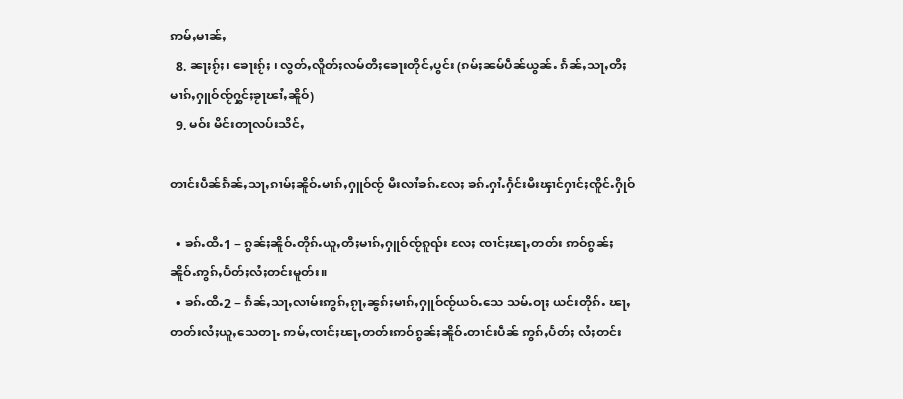ဢမ်ႇမၢၼ်ႇ
  8. ၼႃႈၵႂ်ႈ၊ ၶေႃးၵႂ်ႈ ၊ လွတ်ႇလိူတ်ႈလမ်တီႈၶေႃးတိုင်ႇပွင်း (ၵမ်ႈၼမ်ပဵၼ်ယွၼ်ႉ ၵႅၼ်ႇသႃႇတီႈ မၢၵ်ႇႁူဝ်ၸႂ်ႁွင်ႈၶႂႃၽၢႆႇၼိူဝ်)
  9. မဝ်း မိင်းတႃလပ်းသိင်ႇ

တၢင်းပဵၼ်ၵႅၼ်ႇသႃႇၵၢမ်ႈၼိူဝ်ႉမၢၵ်ႇႁူဝ်ၸႂ် မီးလၢႆၶၵ်ႉလႄႈ ၶၵ်ႉႁၢႆႉႁႅင်းမီးၾၢင်ႁၢင်ႈၸိူင်ႉႁိုဝ်

  • ၶၵ်ႉထီႉ1 − ၵွၼ်ႈၼိူဝ်ႉတိုၵ်ႉယူႇတီႈမၢၵ်ႇႁူဝ်ၸႂ်ၵူၺ်း လႄႈ ၸၢင်ႈၽႃႇတတ်း ဢဝ်ၵွၼ်ႈၼိူဝ်ႉဢွၵ်ႇပႅတ်ႈလႆႈတင်းမူတ်း။
  • ၶၵ်ႉထီႉ2 − ၵႅၼ်ႇသႃႇလၢမ်းဢွၵ်ႇၵႂႃႇၼွၵ်ႈမၢၵ်ႇႁူဝ်ၸႂ်ယဝ်ႉသေ သမ်ႉဝႃႈ ယင်းတိုၵ်ႉ ၽႃႇတတ်းလႆႈယူႇသေတႃႉ ဢမ်ႇၸၢင်ႈၽႃႇတတ်းဢဝ်ၵွၼ်ႈၼိူဝ်ႉတၢင်းပဵၼ် ဢွၵ်ႇပႅတ်ႈ လႆႈတင်း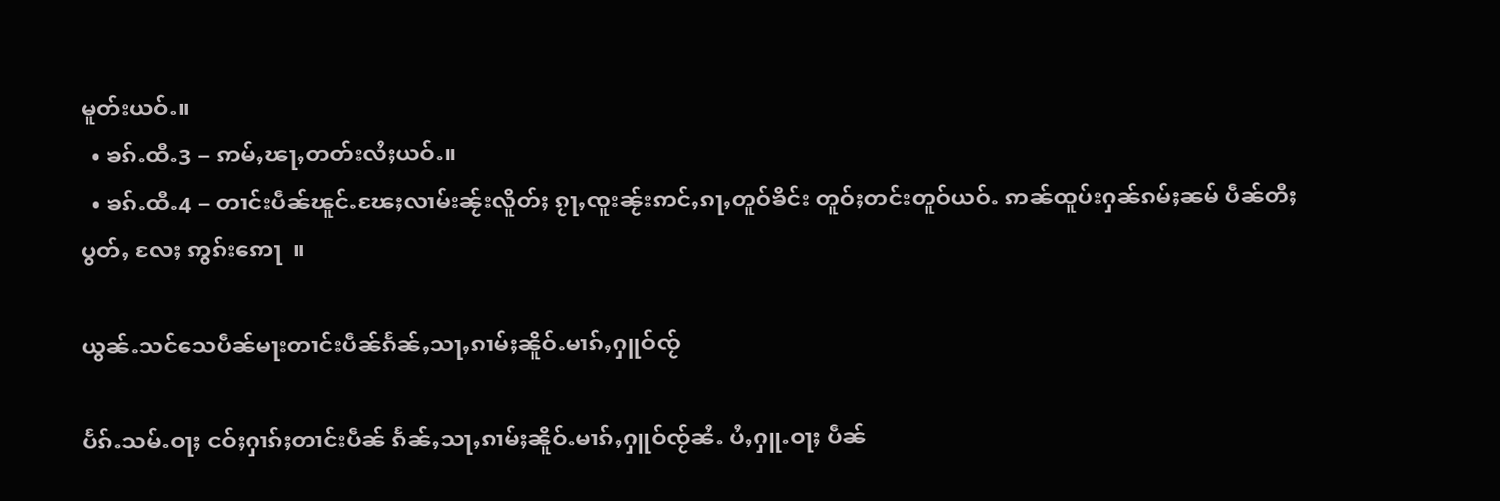မူတ်းယဝ်ႉ။
  • ၶၵ်ႉထီႉ3 − ဢမ်ႇၽႃႇတတ်းလႆႈယဝ်ႉ။
  • ၶၵ်ႉထီႉ4 − တၢင်းပဵၼ်ၽူင်ႉၽႄႈလၢမ်းၼႂ်းလိူတ်ႈ ၵႂႃႇၸူးၼႂ်းဢင်ႇၵႃႇတူဝ်ၶိင်း တူဝ်ႈတင်းတူဝ်ယဝ်ႉ ဢၼ်ထူပ်းႁၼ်ၵမ်ႈၼမ် ပဵၼ်တီႈပွတ်ႇ လႄႈ ဢွၵ်းဢေႃ  ။

ယွၼ်ႉသင်သေပဵၼ်မႃးတၢင်းပဵၼ်ၵႅၼ်ႇသႃႇၵၢမ်ႈၼိူဝ်ႉမၢၵ်ႇႁူဝ်ၸႂ်

ပႅၵ်ႉသမ်ႉဝႃႈ ငဝ်ႈႁၢၵ်ႈတၢင်းပဵၼ် ၵႅၼ်ႇသႃႇၵၢမ်ႈၼိူဝ်ႉမၢၵ်ႇႁူဝ်ၸႂ်ၼႆႉ ပႆႇႁူႉဝႃႈ ပဵၼ်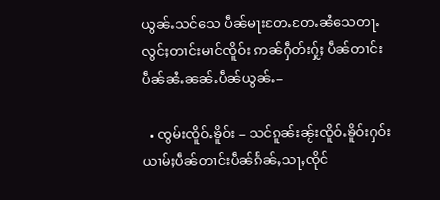ယွၼ်ႉသင်သေ ပဵၼ်မႃးတႄႉတႄႉၼႆသေတႃႉ လွင်ႈတၢင်းမၢင်ၸိူဝ်း ဢၼ်ႁဵတ်းႁႂ်ႈ ပဵၼ်တၢင်းပဵၼ်ၼႆႉၼၼ်ႉပဵၼ်ယွၼ်ႉ−

  • ၸွမ်းၸိူဝ်ႉၶိူဝ်း − သင်ၵူၼ်းၼႂ်းၸိူဝ်ႉၶိူဝ်းႁဝ်း ယၢမ်ႈပဵၼ်တၢင်းပဵၼ်ၵႅၼ်ႇသႃႇၸိုင်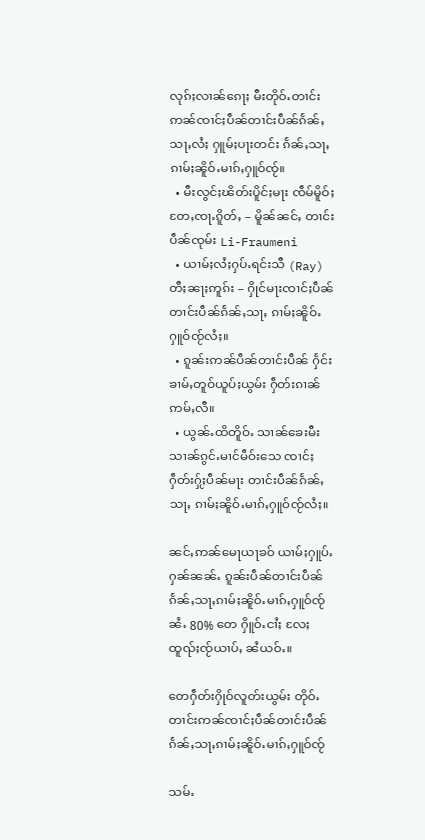လုၵ်ႈလၢၼ်ၵေႃႈ မီးတိုဝ်ႉတၢင်းဢၼ်ၸၢင်ႈပဵၼ်တၢင်းပဵၼ်ၵႅၼ်ႇသႃႇလႆႈ ႁူမ်ႈပႃးတင်း ၵႅၼ်ႇသႃႇၵၢမ်ႈၼိူဝ်ႉမၢၵ်ႇႁူဝ်ၸႂ်။
  • မီးလွင်ႈၽိတ်းပိူင်ႈမႃး ၸဵမ်မိူဝ်ႈတႄႇၸႃႉၵိူတ်ႇ − မိူၼ်ၼင်ႇ တၢင်းပဵၼ်ၸုမ်း Li-Fraumeni
  • ယၢမ်ႈလႆႈႁပ်ႉရင်းသီ (Ray) တီႈၼႃႈဢူၵ်း − ႁိုင်မႃးၸၢင်ႈပဵၼ်တၢင်းပဵၼ်ၵႅၼ်ႇသႃႇ ၵၢမ်ႈၼိူဝ်ႉႁူဝ်ၸႂ်လႆႈ။
  • ၵူၼ်းဢၼ်ပဵၼ်တၢင်းပဵၼ် ႁႅင်းၶၢမ်ႇတူဝ်ယူပ်ႈယွမ်း ႁဵတ်းၵၢၼ်ဢမ်ႇလီ။
  • ယွၼ်ႉထိတိူဝ်ႉ သၢၼ်ၶေးမီး သၢၼ်ၵွင်ႉမၢင်မဵဝ်းသေ ၸၢင်ႈႁဵတ်းႁႂ်ႈပဵၼ်မႃး တၢင်းပဵၼ်ၵႅၼ်ႇသႃႇ ၵၢမ်ႈၼိူဝ်ႉမၢၵ်ႇႁူဝ်ၸႂ်လႆႈ။

ၼင်ႇဢၼ်မေႃယႃၶဝ် ယၢမ်ႈႁူပ်ႉႁၼ်ၼၼ်ႉ ၵူၼ်းပဵၼ်တၢင်းပဵၼ်ၵႅၼ်ႇသႃႇၵၢမ်ႈၼိူဝ်ႉမၢၵ်ႇႁူဝ်ၸႂ်ၼႆႉ 80% တေ ႁိူဝ်ႉငၢႆႈ လႄႈ ထူၺ်ႈၸႂ်ယၢပ်ႇ ၼႆယဝ်ႉ။

တေႁဵတ်းႁိုဝ်လူတ်းယွမ်း တိုဝ်ႉတၢင်းဢၼ်ၸၢင်ႈပဵၼ်တၢင်းပဵၼ်ၵႅၼ်ႇသႃႇၵၢမ်ႈၼိူဝ်ႉမၢၵ်ႇႁူဝ်ၸႂ်

သမ်ႉ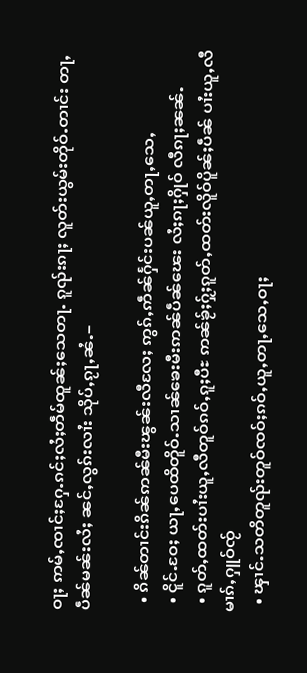ဝႃႈ ဢမ်ႇၸၢင်ႈႁႄႉၵင်ႈလႆႈတဵမ်ထူၼ်ႈသေတႃႉ ၵူၺ်းၵႃႈ လူတ်းယွမ်းတိုဝ်ႉတၢင်း တႃႇပဵၼ်မၼ်းလႆႈ ၼင်ႇလွၵ်းလၢႆး သိုပ်ႇၵႂႃႇၼႆႉ−

  • ၵိၼ်တၢင်းၵိၼ်ဢၼ်မီးၽွၼ်းလီလႄႈ ဢွၵ်ႇဢဵၼ်ႁႅင်းပၼ်ယူႇတႃႇသေႇ
  • ငိူင်ႉဝႄႈ ယႃႇပေထိတိူဝ်ႉသၢၼ်ၶေးမီးဢၼ်ပဵၼ်ၽေး လႆႈၵႃႈႁိုဝ် လီၵႃႈၼၼ်ႉ
  • ၵူတ်ႇထတ်းပၢႆးယူႇလီတူဝ်ၵဝ်ႇၵူႈပီႊ ဢၼ်ၶႂ်ႈႁႂ်ႈၵူတ်ႇထတ်းလိူဝ်ပိူၼ်ႈပဵၼ် ပၢႆးယူႇလီမၢၵ်ႇႁူဝ်ၸႂ်
  • ၾၢင်ႉသတိတူၺ်းတူဝ်ၸဝ်ႈၵဝ်ႇယူႇတႃႇသေႇဝႃႈ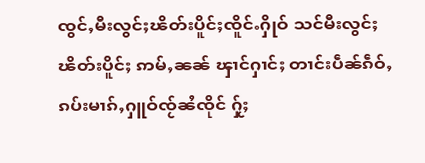ၸွင်ႇမီးလွင်ႈၽိတ်းပိူင်ႈၸိူင်ႉႁိုဝ် သင်မီးလွင်ႈၽိတ်းပိူင်ႈ ဢမ်ႇၼၼ် ၾၢင်ႁၢင်ႈ တၢင်းပဵၼ်ၵဵဝ်ႇၵပ်းမၢၵ်ႇႁူဝ်ၸႂ်ၼႆၸိုင် ႁႂ်ႈ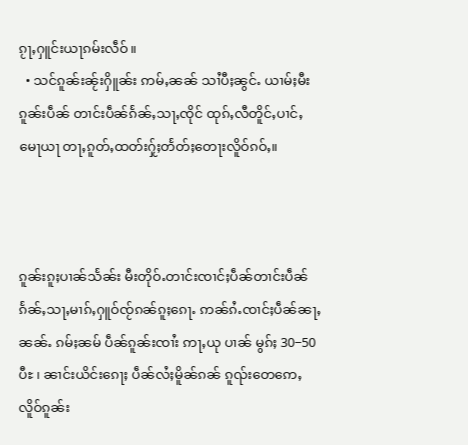ၵႂႃႇႁူင်းယႃၵမ်းလဵဝ်။
  • သင်ၵူၼ်းၼႂ်းႁိူၼ်း ဢမ်ႇၼၼ် သၢႆပီႈၼွင်ႉ ယၢမ်ႈမီးၵူၼ်းပဵၼ် တၢင်းပဵၼ်ၵႅၼ်ႇသႃႇၸိုင် ထုၵ်ႇလီတိူင်ႇပၢင်ႇမေႃယႃ တႃႇၵူတ်ႇထတ်းႁႂ်ႈတႅတ်ႈတေႃးလိူဝ်ၵဝ်ႇ။



ၵူၼ်းၵူႈပၢၼ်သႅၼ်း မီးတိုဝ်ႉတၢင်းၸၢင်ႈပဵၼ်တၢင်းပဵၼ် ၵႅၼ်ႇသႃႇမၢၵ်ႇႁူဝ်ၸႂ်ၵၼ်ၵူႈၵေႃႉ ဢၼ်ၵႆႉၸၢင်ႈပဵၼ်ၼႃႇၼၼ်ႉ ၵမ်ႈၼမ် ပဵၼ်ၵူၼ်းၸၢႆး ဢႃႇယု ပၢၼ် မွၵ်ႈ 30−50 ပီႊ ၊ ၼၢင်းယိင်းၵေႃႈ ပဵၼ်လႆႈမိူၼ်ၵၼ် ၵူၺ်းတေဢေႇလိူဝ်ၵူၼ်း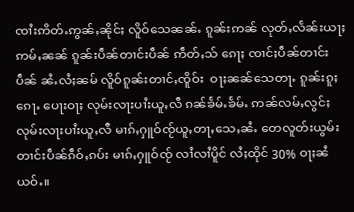ၸၢႆးဢိတ်ႉဢွၼ်ႇၼိုင်ႈ လိူဝ်သေၼၼ်ႉ ၵူၼ်းဢၼ် လုတ်ႇလႅၼ်းယႃႈ ဢမ်ႇၼၼ် ၵူၼ်းပဵၼ်တၢင်းပဵၼ် ဢဵတ်ႇသ် ၵေႃႈ ၸၢင်ႈပဵၼ်တၢင်းပဵၼ် ၼႆႉလႆႈၼမ် လိူဝ်ၵူၼ်းတၢင်ႇၸိူဝ်း  ဝႃႈၼၼ်သေတႃႉ ၵူၼ်းၵူႈၵေႃႉ ပေႃးဝႃႈ လုမ်းလႃးပၢႆးယူႇလီ ၵၼ်ၶႅမ်ႉၶႅမ်ႉ ဢၼ်လမ်ႇလွင်ႈ လုမ်းလႃးပၢႆးယူႇလီ မၢၵ်ႇႁူဝ်ၸႂ်ယူႇတႃႇသေႇၼႆႉ တေလူတ်းယွမ်း တၢင်းပဵၼ်ၵဵဝ်ႇၵပ်း မၢၵ်ႇႁူဝ်ၸႂ် လၢႆလၢႆပိူင် လႆႈထိုင် 30% ဝႃႈၼႆယဝ်ႉ။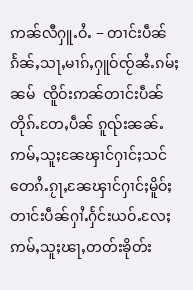ဢၼ်လီႁူႉဝႆႉ − တၢင်းပဵၼ်ၵႅၼ်ႇသႃႇမၢၵ်ႇႁူဝ်ၸႂ်ၼႆႉၵမ်ႈၼမ်  ၸိူဝ်းဢၼ်တၢင်းပဵၼ်တိုၵ်ႉတႄႇပဵၼ် ၵူၺ်းၼၼ်ႉ ဢမ်ႇသူႈၼႄၾၢင်ႁၢင်ႈသင် တေၵႆႉၵႂႃႇၼႄၾၢင်ႁၢင်ႈမိူဝ်ႈတၢင်းပဵၼ်ႁၢႆႉႁႅင်းယဝ်ႉလႄႈ ဢမ်ႇသူႈၽႃႇတတ်းၶိုတ်း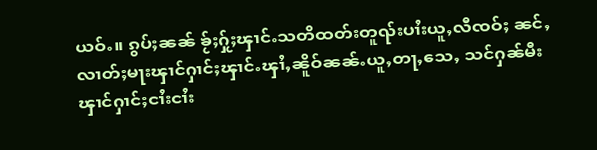ယဝ်ႉ။ ၵွပ်ႈၼၼ် ၶႂ်ႈႁႂ်ႈၾၢင်ႉသတိထတ်းတူၺ်းပၢႆးယူႇလီၸဝ်ႈ ၼင်ႇလၢတ်ႈမႃးၾၢင်ႁၢင်ႈၾၢင်ႉၾၢႆႇၼိူဝ်ၼၼ်ႉယူႇတႃႇသေႇ သင်ႁၼ်မီးၾၢင်ႁၢင်ႈငၢႆးငၢႆး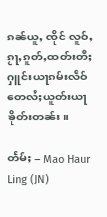ၵၼ်ယူႇ ၸိုင် လူဝ်ႇၵႂႃႇၵူတ်ႇထတ်းတီႈႁူင်းယႃၵမ်းလဵဝ် တေလႆႈယူတ်းယႃၶိုတ်းတၼ်း။

တႅမ်ႈ − Mao Haur Ling (JN)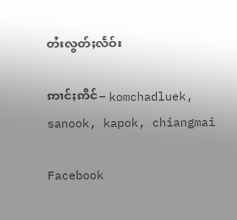တႆးလွတ်ႈလႅဝ်း

ဢၢင်ႈဢိင်− komchadluek, sanook, kapok, chiangmai

Facebook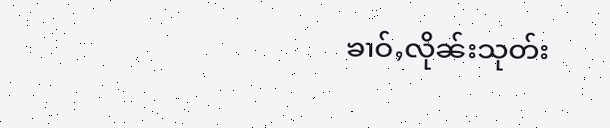ၶၢဝ်ႇလိုၼ်းသုတ်း